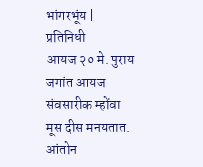भांगरभूंय | प्रतिनिधी
आयज २० मे. पुराय जगांत आयज संवसारीक म्होंवा मूस दीस मनयतात. आंतोन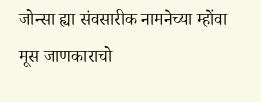जोन्सा ह्या संवसारीक नामनेच्या म्होंवा
मूस जाणकाराचो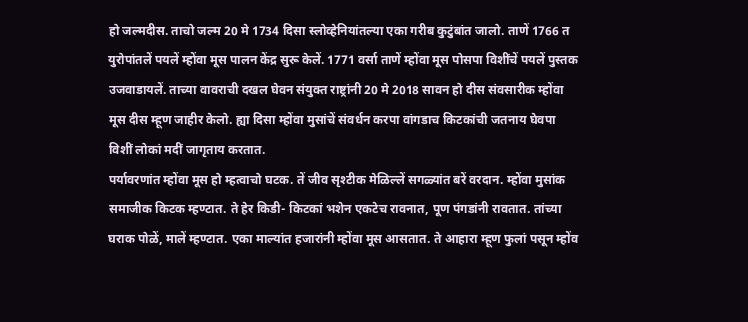हो जल्मदीस. ताचो जल्म 20 मे 1734 दिसा स्लोव्हेनियांतल्या एका गरीब कुटुंबांत जालो. ताणें 1766 त युरोपांतलें पयलें म्होंवा मूस पालन केंद्र सुरू केलें. 1771 वर्सा ताणें म्होंवा मूस पोसपा विशींचें पयलें पुस्तक उजवाडायलें. ताच्या वावराची दखल घेवन संयुक्त राष्ट्रांनी 20 मे 2018 सावन हो दीस संवसारीक म्होंवा मूस दीस म्हूण जाहीर केलो. ह्या दिसा म्होंवा मुसांचें संवर्धन करपा वांगडाच किटकांची जतनाय घेवपा विशीं लोकां मदीं जागृताय करतात.
पर्यावरणांत म्होंवा मूस हो म्हत्वाचो घटक. तें जीव सृश्टीक मेळिल्लें सगळ्यांत बरें वरदान. म्होंवा मुसांक समाजीक किटक म्हण्टात. ते हेर किडी- किटकां भशेन एकटेच रावनात, पूण पंगडांनी रावतात. तांच्या घराक पोळें, मालें म्हण्टात. एका माल्यांत हजारांनी म्होंवा मूस आसतात. ते आहारा म्हूण फुलां पसून म्होंव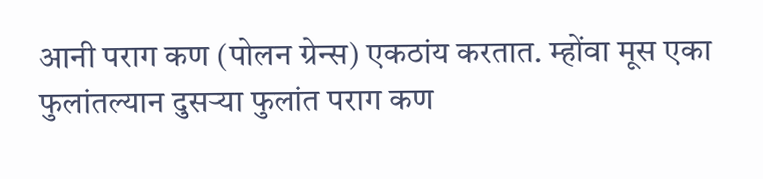आनी पराग कण (पोलन ग्रेन्स) एकठांय करतात. म्होंवा मूस एका फुलांतल्यान दुसऱ्या फुलांत पराग कण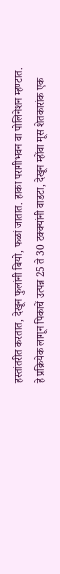हस्तांतरीत करतात, देखून फुलांनी बियो, फळां जातात. हाका परागीभवन वा पोलिनेशन म्हण्टात. हे प्रक्रियेक लागून पिकाचें उत्पन्न 25 ते 30 टक्क्यांनी वाडटा, देखून म्होंवा मूस शेतकारांक एक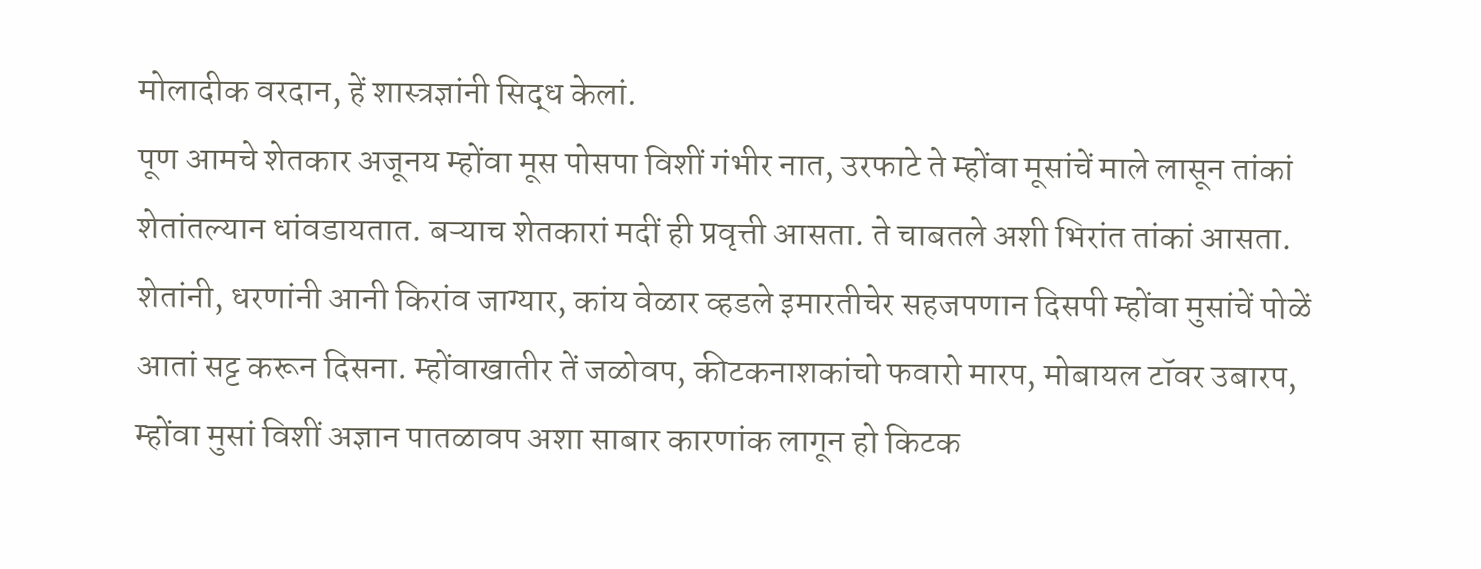मोलादीक वरदान, हें शास्त्रज्ञांनी सिद्ध केलां.
पूण आमचे शेतकार अजूनय म्होंवा मूस पोसपा विशीं गंभीर नात, उरफाटे ते म्होंवा मूसांचें माले लासून तांकां शेतांतल्यान धांवडायतात. बऱ्याच शेतकारां मदीं ही प्रवृत्ती आसता. ते चाबतले अशी भिरांत तांकां आसता.
शेतांनी, धरणांनी आनी किरांव जाग्यार, कांय वेळार व्हडले इमारतीचेर सहजपणान दिसपी म्होंवा मुसांचें पोळें आतां सट्ट करून दिसना. म्होंवाखातीर तें जळोवप, कीटकनाशकांचो फवारो मारप, मोबायल टॉवर उबारप, म्होंवा मुसां विशीं अज्ञान पातळावप अशा साबार कारणांक लागून हो किटक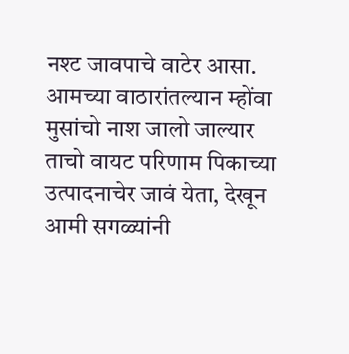नश्ट जावपाचे वाटेर आसा. आमच्या वाठारांतल्यान म्होंवा मुसांचो नाश जालो जाल्यार ताचो वायट परिणाम पिकाच्या उत्पादनाचेर जावं येता, देखून आमी सगळ्यांनी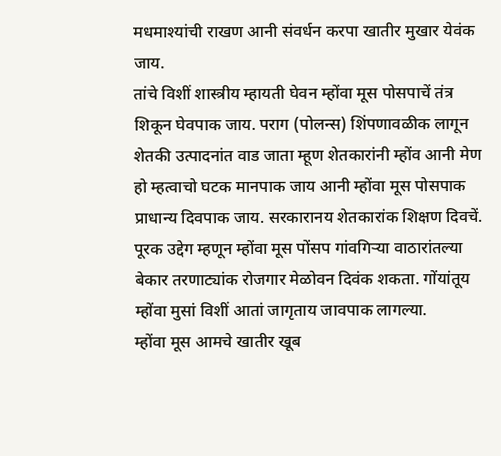मधमाश्यांची राखण आनी संवर्धन करपा खातीर मुखार येवंक जाय.
तांचे विशीं शास्त्रीय म्हायती घेवन म्होंवा मूस पोसपाचें तंत्र शिकून घेवपाक जाय. पराग (पोलन्स) शिंपणावळीक लागून शेतकी उत्पादनांत वाड जाता म्हूण शेतकारांनी म्होंव आनी मेण हो म्हत्वाचो घटक मानपाक जाय आनी म्होंवा मूस पोसपाक प्राधान्य दिवपाक जाय. सरकारानय शेतकारांक शिक्षण दिवचें. पूरक उद्देग म्हणून म्होंवा मूस पोंसप गांवगिऱ्या वाठारांतल्या बेकार तरणाट्यांक रोजगार मेळोवन दिवंक शकता. गोंयांतूय म्होंवा मुसां विशीं आतां जागृताय जावपाक लागल्या.
म्होंवा मूस आमचे खातीर खूब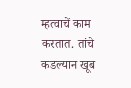म्हत्वाचें काम करतात. तांचे कडल्यान खूब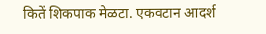कितें शिकपाक मेळटा. एकवटान आदर्श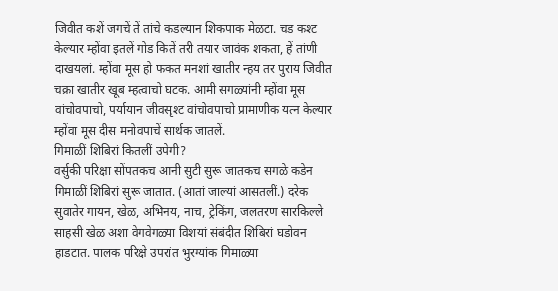जिवीत कशें जगचें तें तांचे कडल्यान शिकपाक मेळटा. चड कश्ट केल्यार म्होंवा इतलें गोड कितें तरी तयार जावंक शकता, हें तांणी दाखयलां. म्होंवा मूस हो फकत मनशां खातीर न्हय तर पुराय जिवीत चक्रा खातीर खूब म्हत्वाचो घटक. आमी सगळ्यांनी म्होंवा मूस वांचोवपाचो, पर्यायान जीवसृश्ट वांचोवपाचो प्रामाणीक यत्न केल्यार म्होंवा मूस दीस मनोवपाचें सार्थक जातलें.
गिमाळीं शिबिरां कितलीं उपेगी?
वर्सुकी परिक्षा सोंपतकच आनी सुटी सुरू जातकच सगळे कडेन गिमाळीं शिबिरां सुरू जातात. (आतां जाल्यां आसतलीं.) दरेक सुवातेर गायन, खेळ, अभिनय, नाच, ट्रेकिंग, जलतरण सारकिल्ले साहसी खेळ अशा वेगवेगळ्या विशयां संबंदीत शिबिरां घडोवन हाडटात. पालक परिक्षे उपरांत भुरग्यांक गिमाळ्या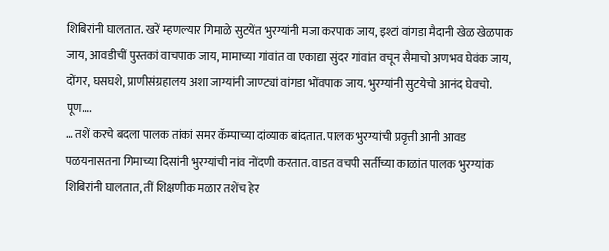शिबिरांनी घालतात. खरें म्हणल्यार गिमाळे सुटयेंत भुरग्यांनी मजा करपाक जाय, इश्टां वांगडा मैदानी खेळ खेळपाक जाय, आवडीचीं पुस्तकां वाचपाक जाय, मामाच्या गांवांत वा एकाद्या सुंदर गांवांत वचून सैमाचो अणभव घेवंक जाय, दोंगर, घसघशे, प्राणीसंग्रहालय अशा जाग्यांनी जाण्ट्यां वांगडा भोंवपाक जाय. भुरग्यांनी सुटयेचो आनंद घेवचो. पूण….
… तशें करचे बदला पालक तांकां समर कॅम्पाच्या दांव्याक बांदतात. पालक भुरग्यांची प्रवृत्ती आनी आवड पळयनासतना गिमाच्या दिसांनी भुरग्यांची नांव नोंदणी करतात. वाडत वचपी सर्तीच्या काळांत पालक भुरग्यांक शिबिरांनी घालतात, तीं शिक्षणीक मळार तशेंच हेर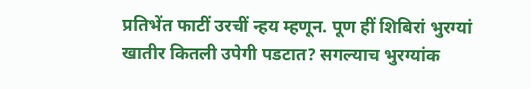प्रतिभेंत फाटीं उरचीं न्हय म्हणून. पूण हीं शिबिरां भुरग्यां खातीर कितली उपेगी पडटात? सगल्याच भुरग्यांक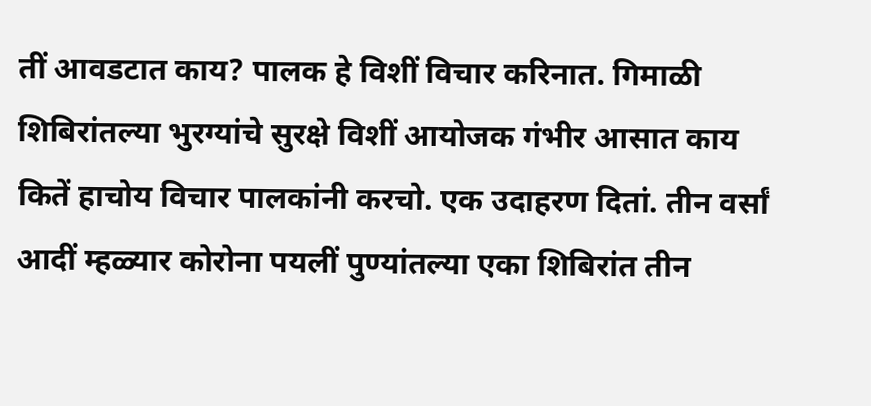तीं आवडटात काय? पालक हे विशीं विचार करिनात. गिमाळी शिबिरांतल्या भुरग्यांचे सुरक्षे विशीं आयोजक गंभीर आसात काय कितें हाचोय विचार पालकांनी करचो. एक उदाहरण दितां. तीन वर्सां आदीं म्हळ्यार कोरोना पयलीं पुण्यांतल्या एका शिबिरांत तीन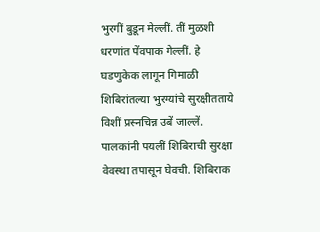भुरगीं बुडून मेल्लीं. तीं मुळशी धरणांत पेंवपाक गेल्लीं. हे घडणुकेक लागून गिमाळी शिबिरांतल्या भुरग्यांचे सुरक्षीतताये विशीं प्रस्नचिन्न उबें जाल्लें.
पालकांनी पयलीं शिबिराची सुरक्षा वेवस्था तपासून घेवची. शिबिराक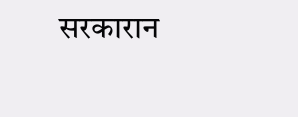सरकारान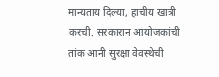मान्यताय दिल्या, हाचीय खात्री करची. सरकारान आयोजकांची तांक आनी सुरक्षा वेवस्थेची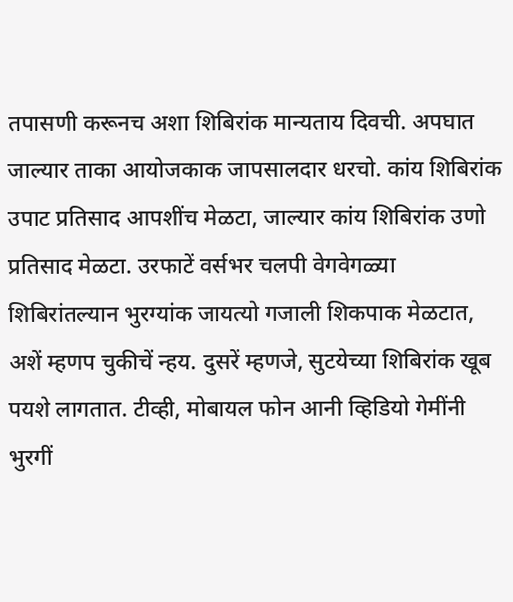तपासणी करूनच अशा शिबिरांक मान्यताय दिवची. अपघात जाल्यार ताका आयोजकाक जापसालदार धरचो. कांय शिबिरांक उपाट प्रतिसाद आपशींच मेळटा, जाल्यार कांय शिबिरांक उणो प्रतिसाद मेळटा. उरफाटें वर्सभर चलपी वेगवेगळ्या शिबिरांतल्यान भुरग्यांक जायत्यो गजाली शिकपाक मेळटात, अशें म्हणप चुकीचें न्हय. दुसरें म्हणजे, सुटयेच्या शिबिरांक खूब पयशे लागतात. टीव्ही, मोबायल फोन आनी व्हिडियो गेमींनी भुरगीं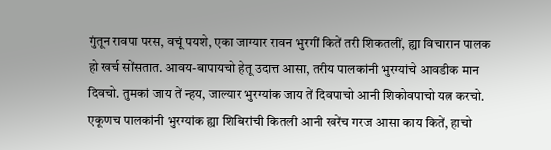गुंतून रावपा परस, वचूं पयशे, एका जाग्यार रावन भुरगीं कितें तरी शिकतलीं, ह्या विचारान पालक हो खर्च सोंसतात. आवय-बापायचो हेतू उदात्त आसा, तरीय पालकांनी भुरग्यांचे आवडीक मान दिवचो. तुमकां जाय तें न्हय, जाल्यार भुरग्यांक जाय तें दिवपाचो आनी शिकोवपाचो यत्न करचो. एकूणच पालकांनी भुरग्यांक ह्या शिबिरांची कितली आनी खरेंच गरज आसा काय कितें, हाचो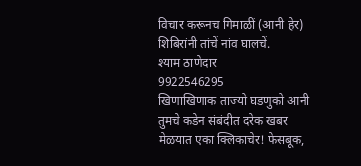विचार करूनच गिमाळीं (आनी हेर) शिबिरांनी तांचें नांव घालचें.
श्याम ठाणेदार
9922546295
खिणाखिणाक ताज्यो घडणुको आनी तुमचे कडेन संबंदीत दरेक खबर मेळयात एका क्लिकाचेर! फेसबूक,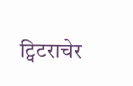ट्विटराचेर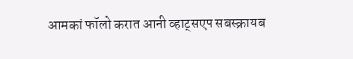आमकां फॉलो करात आनी व्हाट्सएप सबस्क्रायब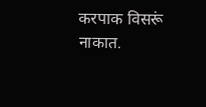करपाक विसरूं नाकात.